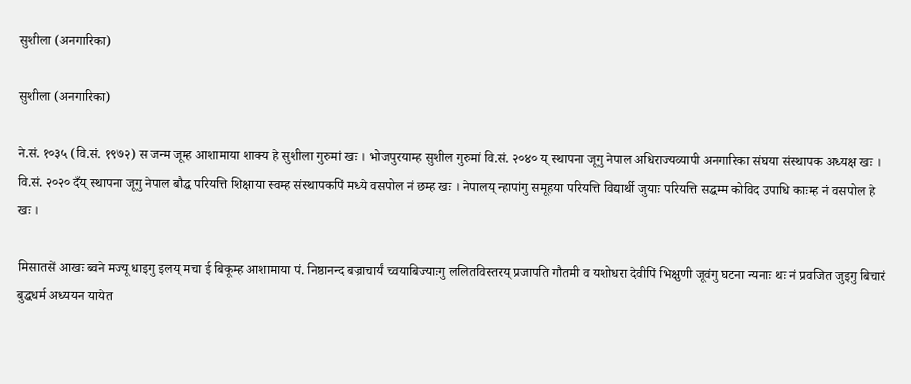सुशीला (अनगारिका)

सुशीला (अनगारिका)

ने.सं. १०३५ (वि.सं. १९७२) स जन्म जूम्ह आशामाया शाक्य हे सुशीला गुरुमां खः । भोजपुरयाम्ह सुशील गुरुमां वि.सं. २०४० य् स्थापना जूगु नेपाल अधिराज्यव्यापी अनगारिका संघया संस्थापक अध्यक्ष खः । वि.सं. २०२० दँय् स्थापना जूगु नेपाल बौद्ध परियत्ति शिक्षाया स्वम्ह संस्थापकपिं मध्ये वसपोल नं छम्ह खः । नेपालय् न्हापांगु समूहया परियत्ति विद्यार्थी जुयाः परियत्ति सद्धम्म कोविद उपाधि काःम्ह नं वसपोल हे खः ।

मिसातसें आखः ब्वने मज्यू धाइगु इलय् मचा ई बिकूम्ह आशामाया पं. निष्ठानन्द बज्राचार्यं च्वयाबिज्याःगु ललितविस्तरय् प्रजापति गौतमी व यशोधरा देवीपिं भिक्षुणी जूवंगु घटना न्यनाः थः नं प्रवजित जुइगु बिचारं बुद्धधर्म अध्ययन यायेत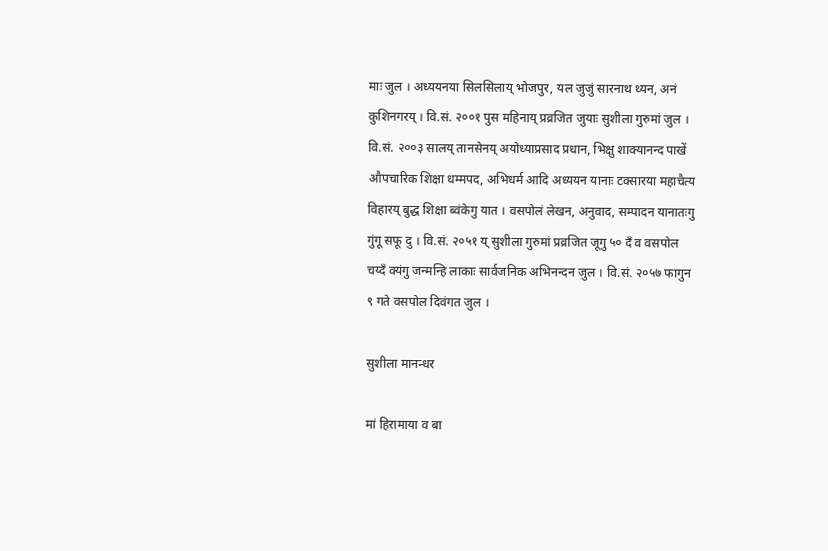माः जुल । अध्ययनया सिलसिलाय् भोजपुर, यल जुजुं सारनाथ थ्यन, अनं कुशिनगरय् । वि.सं. २००१ पुस महिनाय् प्रव्रजित जुयाः सुशीला गुरुमां जुल । वि.सं. २००३ सालय् तानसेनय् अयोध्याप्रसाद प्रधान, भिक्षु शाक्यानन्द पाखें औपचारिक शिक्षा धम्मपद, अभिधर्म आदि अध्ययन यानाः टक्सारया महाचैत्य विहारय् बुद्ध शिक्षा ब्वंकेगु यात । वसपोलं लेखन, अनुवाद, सम्पादन यानातःगु गुंगू सफू दु । वि.सं. २०५१ य् सुशीला गुरुमां प्रव्रजित जूगु ५० दँ व वसपोल चय्दँ क्यंगु जन्मन्हि लाकाः सार्वजनिक अभिनन्दन जुल । वि.सं. २०५७ फागुन ९ गते वसपोल दिवंगत जुल ।

सुशीला मानन्धर

मां हिरामाया व बा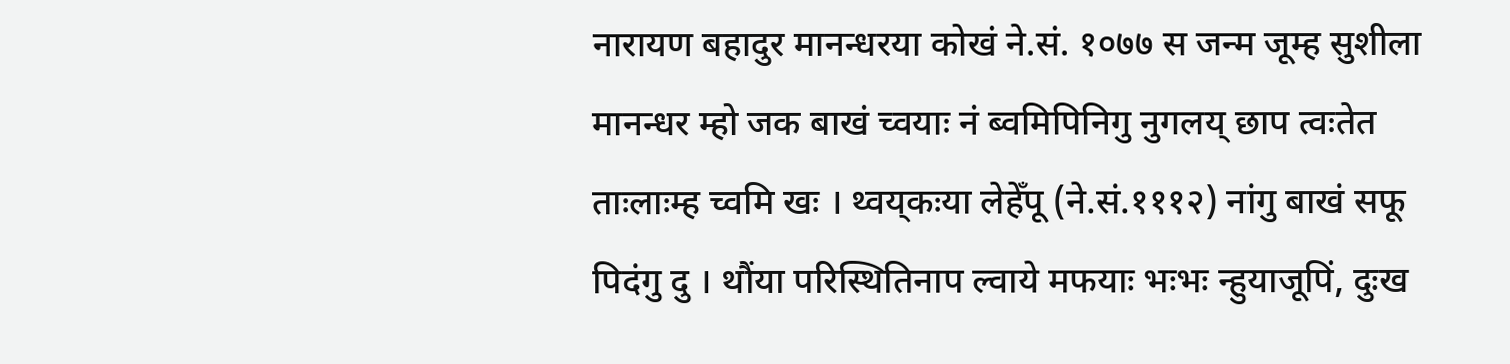नारायण बहादुर मानन्धरया कोखं ने.सं. १०७७ स जन्म जूम्ह सुशीला मानन्धर म्हो जक बाखं च्वयाः नं ब्वमिपिनिगु नुगलय् छाप त्वःतेत ताःलाःम्ह च्वमि खः । थ्वय्‌कःया लेहेँपू (ने.सं.१११२) नांगु बाखं सफू पिदंगु दु । थौंया परिस्थितिनाप ल्वाये मफयाः भःभः न्हुयाजूपिं, दुःख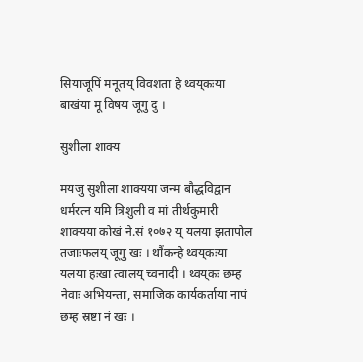सियाजूपिं मनूतय् विवशता हे थ्वय्‌कःया बाखंया मू विषय जूगु दु ।

सुशीला शाक्य

मयजु सुशीला शाक्यया जन्म बौद्धविद्वान धर्मरत्न यमि त्रिशुली व मां तीर्थकुमारी शाक्यया कोखं ने.सं १०७२ य् यलया झतापोल तजाःफलय् जूगु खः । थौंकन्हे थ्वय्‌कःया यलया हःखा त्वालय् च्वनादी । थ्वय्‌कः छम्ह नेवाः अभियन्ता, समाजिक कार्यकर्ताया नापं छम्ह स्रष्टा नं खः ।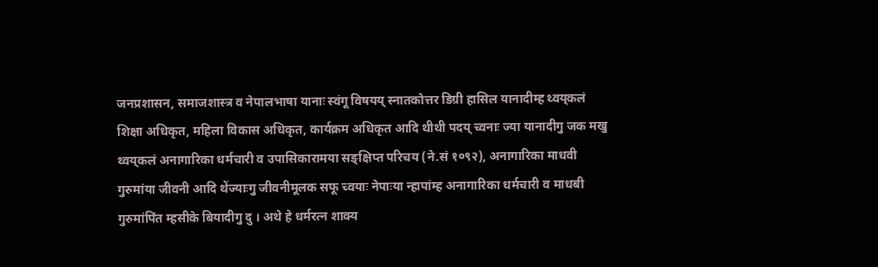जनप्रशासन, समाजशास्त्र व नेपालभाषा यानाः स्वंगू विषयय् स्नातकोत्तर डिग्री हासिल यानादीम्ह थ्वय्‌कलं शिक्षा अधिकृत, महिला विकास अधिकृत, कार्यक्रम अधिकृत आदि थीथी पदय् च्वनाः ज्या यानादीगु जक मखु थ्वय्‌कलं अनागारिका धर्मचारी व उपासिकारामया सङ्क्षिप्त परिचय (ने.सं १०९२), अनागारिका माधवी गुरुमांया जीवनी आदि थेंज्याःगु जीवनीमूलक सफू च्वयाः नेपाःया न्हापांम्ह अनागारिका धर्मचारी व माधबी गुरुमांपिंत म्हसीके बियादीगु दु । अथे हे धर्मरत्न शाक्य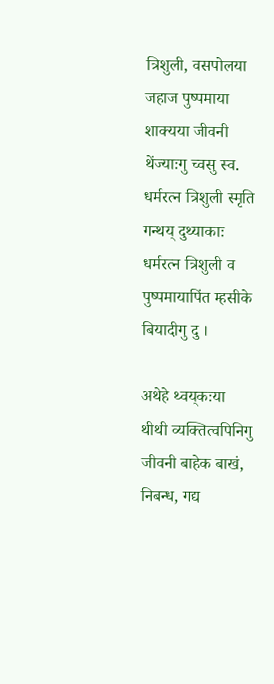त्रिशुली, वसपोलया जहाज पुष्पमाया शाक्यया जीवनी थेंज्याःगु च्वसु स्व. धर्मरत्न त्रिशुली स्मृति गन्थय् दुथ्याकाः धर्मरत्न त्रिशुली व पुष्पमायापिंत म्हसीके बियादीगु दु ।

अथेहे थ्वय्‌कःया थीथी व्यक्तित्वपिनिगु जीवनी बाहेक बाखं, निबन्ध, गद्य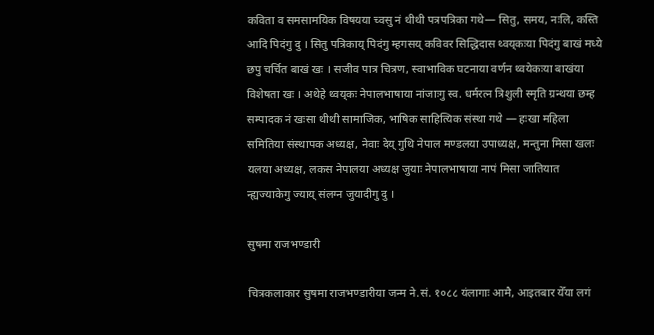कविता व समसामयिक विषयया च्वसु नं थीथी पत्रपत्रिका गथे— सितु, समय, नःलि, कस्ति आदि पिदंगु दु । सितु पत्रिकाय् पिदंगु म्हगसय् कविवर सिद्धिदास थ्वय्‌कःया पिदंगु बाखं मध्ये छपु चर्चित बाखं खः । सजीव पात्र चित्रण, स्वाभाविक घटनाया वर्णन थ्वयेकःया बाखंया विशेषता खः । अथेहे थ्वय्‌कः नेपालभाषाया नांजाःगु स्व. धर्मरत्न त्रिशुली स्मृति ग्रन्थया छम्ह सम्पादक नं खःसा थीथी सामाजिक, भाषिक साहित्यिक संस्था गथे — हःखा महिला समितिया संस्थापक अध्यक्ष, नेवाः देय् गुथि नेपाल मण्डलया उपाध्यक्ष, मन्तुना मिसा खलः यलया अध्यक्ष, लकस नेपालया अध्यक्ष जुयाः नेपालभाषाया नापं मिसा जातियात न्ह्यज्याकेगु ज्याय् संलग्न जुयादीगु दु ।

सुषमा राजभण्डारी

चित्रकलाकार सुषमा राजभण्डारीया जन्म ने.सं. १०८८ यंलागाः आमै, आइतबार येँया लगं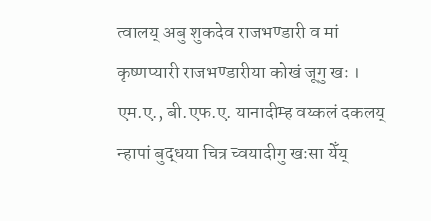त्वालय् अबु शुकदेव राजभण्डारी व मां कृष्णप्यारी राजभण्डारीया कोखं जूगु खः । एम.ए., बी.एफ.ए. यानादीम्ह वय्कलं दकलय् न्हापां बुद्धया चित्र च्वयादीगु खःसा येँय्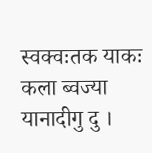स्वक्वःतक याकः कला ब्वज्या यानादीगु दु ।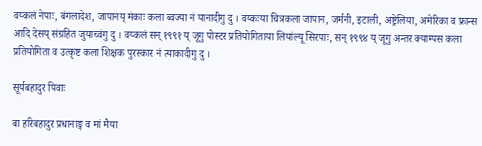वय्कलं नेपाः, बंगलादेश, जापानय् मंकाः कला ब्वज्या नं यानादीगु दु । वय्कःया चित्रकला जापान, जर्मनी, इटाली, अष्ट्रेलिया, अमेरिका व फ्रान्स आदि देसय् संग्रहित जुयाच्वंगु दु । वय्कलं सन् १९९१ य् जूगु पोस्टर प्रतियोगिताया लियांल्यू सिरपाः, सन् १९९४ य् जूगु अन्तर क्याम्पस कला प्रतियोगिता व उत्कृष्ट कला शिक्षक पुरस्कार नं त्याकादीगु दु ।

सूर्यबहादुर पिवाः

बा हरिबहादुर प्रधानाङ्ग व मां मैया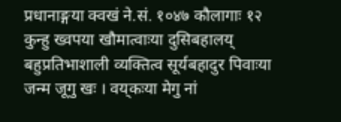प्रधानाङ्गया क्वखं ने.सं. १०४७ कौलागाः १२ कुन्हु ख्वपया खौमात्वाःया दुसिबहालय् बहुप्रतिभाशाली व्यक्तित्व सूर्यबहादुर पिवाःया जन्म जूगु खः । वय्‌कःया मेगु नां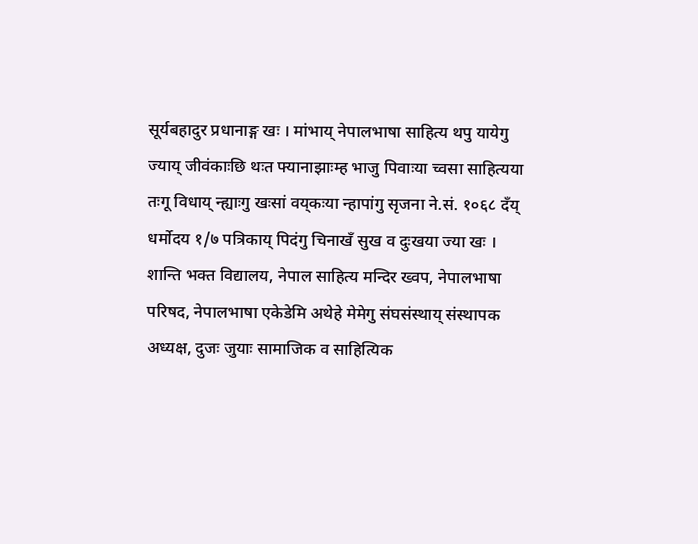सूर्यबहादुर प्रधानाङ्ग खः । मांभाय् नेपालभाषा साहित्य थपु यायेगु ज्याय् जीवंकाःछि थःत फ्यानाझाःम्ह भाजु पिवाःया च्वसा साहित्यया तःगू विधाय् न्ह्याःगु खःसां वय्‌कःया न्हापांगु सृजना ने.सं. १०६८ दँय् धर्मोदय १/७ पत्रिकाय् पिदंगु चिनाखँ सुख व दुःखया ज्या खः । शान्ति भक्त विद्यालय, नेपाल साहित्य मन्दिर ख्वप, नेपालभाषा परिषद, नेपालभाषा एकेडेमि अथेहे मेमेगु संघसंस्थाय् संस्थापक अध्यक्ष, दुजः जुयाः सामाजिक व साहित्यिक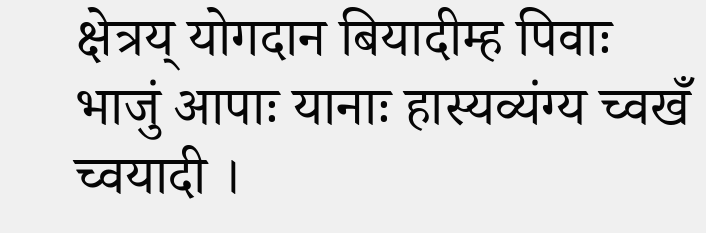क्षेत्रय् योगदान बियादीम्ह पिवाः भाजुं आपाः यानाः हास्यव्यंग्य च्वखँ च्वयादी ।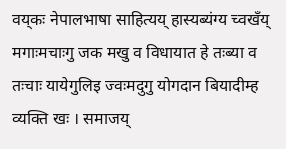वय्‌कः नेपालभाषा साहित्यय् हास्यब्यंग्य च्वखँय् मगाःमचाःगु जक मखु व विधायात हे तःब्या व तःचाः यायेगुलिइ ज्वःमदुगु योगदान बियादीम्ह व्यक्ति खः । समाजय्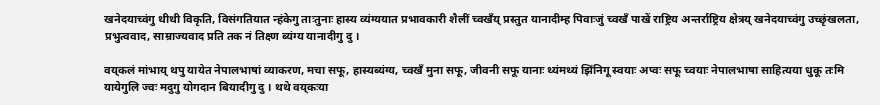खनेदयाच्वंगु थीथी विकृति, विसंगतियात न्हंकेगु ताःतुनाः हास्य व्यंग्ययात प्रभावकारी शैलीं च्वखँय् प्रस्तुत यानादीम्ह पिवाःजुं च्वखँ पाखें राष्ट्रिय अन्तर्राष्ट्रिय क्षेत्रय् खनेदयाच्वंगु उच्छृंखलता, प्रभुत्ववाद, साम्राज्यवाद प्रति तक नं तिक्ष्ण ब्यंग्य यानादीगु दु ।

वय्‌कलं मांभाय् थपु यायेत नेपालभाषां व्याकरण, मचा सफू, हास्यब्यंग्य, च्वखँ मुना सफू, जीवनी सफू यानाः थ्यंमथ्यं झिंनिगू स्वयाः अप्वः सफू च्वयाः नेपालभाषा साहित्यया धुकू तःमि यायेगुलि ज्वः मदुगु योगदान बियादीगु दु । थथे वय्‌कःया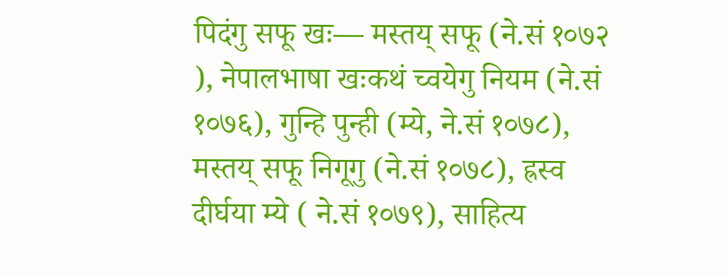पिदंगु सफू खः— मस्तय् सफू (ने.सं १०७२ ), नेपालभाषा खःकथं च्वयेगु नियम (ने.सं १०७६), गुन्हि पुन्ही (म्ये, ने.सं १०७८), मस्तय् सफू निगूगु (ने.सं १०७८), ह्रस्व दीर्घया म्ये ( ने.सं १०७९), साहित्य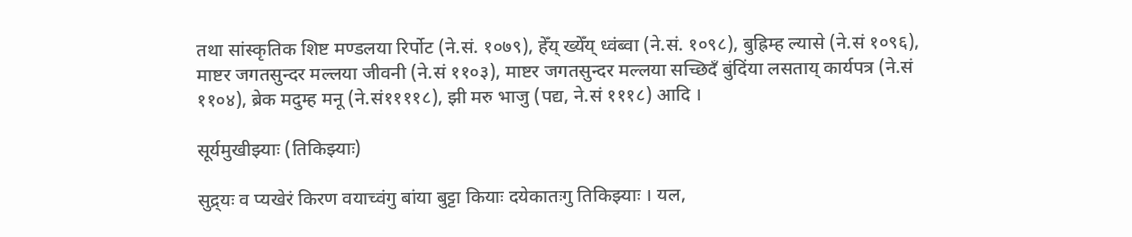तथा सांस्कृतिक शिष्ट मण्डलया रिर्पोट (ने.सं. १०७९), हेँय् ख्येँय् ध्वंब्वा (ने.सं. १०९८), बुह्रिम्ह ल्यासे (ने.सं १०९६), माष्टर जगतसुन्दर मल्लया जीवनी (ने.सं ११०३), माष्टर जगतसुन्दर मल्लया सच्छिदँ बुंदिंया लसताय् कार्यपत्र (ने.सं ११०४), ब्रेक मदुम्ह मनू (ने.सं११११८), झी मरु भाजु (पद्य, ने.सं १११८) आदि ।

सूर्यमुखीझ्याः (तिकिझ्याः)

सुद्र्यः व प्यखेरं किरण वयाच्वंगु बांया बुट्टा कियाः दयेकातःगु तिकिझ्याः । यल,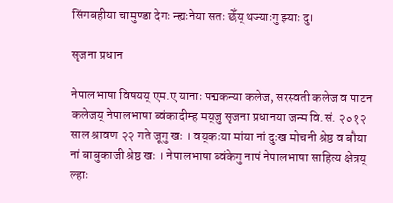सिंगबहीया चामुण्डा देगः न्ह्यःनेया सतः छेँय् थज्याःगु झ्याः दु।

सृजना प्रधान

नेपालभाषा विषयय् एम.ए यानाः पद्मकन्या कलेज, सरस्वती कलेज व पाटन कलेजय् नेपालभाषा ब्वंकादीम्ह मय्‌जु सृजना प्रधानया जन्म वि.सं. २०१२ साल श्रावण २२ गते जूगु खः । वय्‌कःया मांया नां दुःख मोचनी श्रेष्ठ व बौया नां बाबुकाजी श्रेष्ठ खः । नेपालभाषा ब्वंकेगु नापं नेपालभाषा साहित्य क्षेत्रय् ल्हाः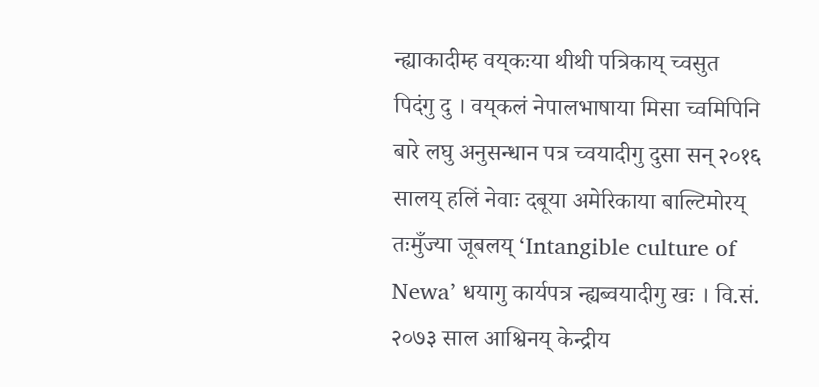न्ह्याकादीम्ह वय्‌कःया थीथी पत्रिकाय् च्वसुत पिदंगु दु । वय्‌कलं नेपालभाषाया मिसा च्वमिपिनि बारे लघु अनुसन्धान पत्र च्वयादीगु दुसा सन् २०१६ सालय् हलिं नेवाः दबूया अमेरिकाया बाल्टिमोरय् तःमुँज्या जूबलय् ‘Intangible culture of Newa’ धयागु कार्यपत्र न्ह्यब्वयादीगु खः । वि.सं. २०७३ साल आश्विनय् केन्द्रीय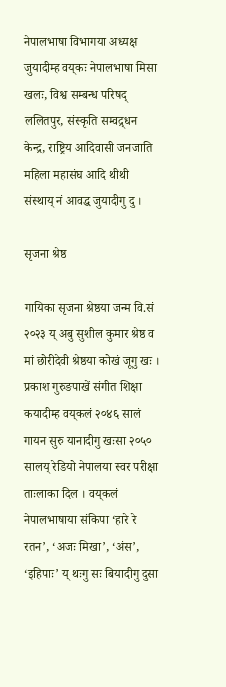नेपालभाषा विभागया अध्यक्ष जुयादीम्ह वय्‌कः नेपालभाषा मिसा खलः, विश्व सम्बन्ध परिषद् ललितपुर, संस्कृति सम्वद्र्धन केन्द्र, राष्ट्रिय आदिवासी जनजाति महिला महासंघ आदि थीथी संस्थाय् नं आवद्ध जुयादीगु दु ।

सृजना श्रेष्ठ

गायिका सृजना श्रेष्ठया जन्म वि.सं २०२३ य्‌ अबु सुशील कुमार श्रेष्ठ व मां छोरीदेवी श्रेष्ठया कोखं जूगु खः । प्रकाश गुरुङपाखें संगीत शिक्षा कयादीम्ह वय्‌कलं २०४६ सालं गायन सुरु यानादीगु खःसा २०५० सालय्‌ रेडियो नेपालया स्वर परीक्षा ताःलाका दिल । वय्‌कलं नेपालभाषाया संकिपा ‘हारे रे रतन’, ‘अजः मिखा’, ‘अंस’, ‘इहिपाः’ य्‌ थःगु सः बियादीगु दुसा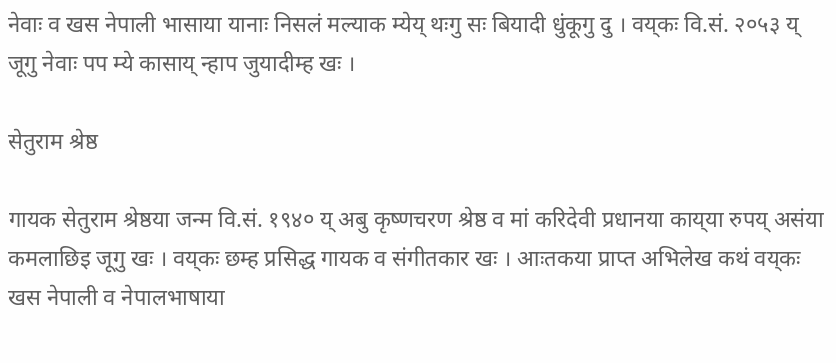नेवाः व खस नेपाली भासाया यानाः निसलं मल्याक म्येय्‌ थःगु सः बियादी धुंकूगु दु । वय्‌कः वि.सं. २०५३ य्‌ जूगु नेवाः पप म्ये कासाय्‌ न्हाप जुयादीम्ह खः ।

सेतुराम श्रेष्ठ

गायक सेतुराम श्रेष्ठया जन्म वि.सं. १९४० य्‌ अबु कृष्णचरण श्रेष्ठ व मां करिदेवी प्रधानया काय्‌या रुपय्‌ असंया कमलाछिइ जूगु खः । वय्‌कः छम्ह प्रसिद्ध गायक व संगीतकार खः । आःतकया प्राप्त अभिलेख कथं वय्‌कः खस नेपाली व नेपालभाषाया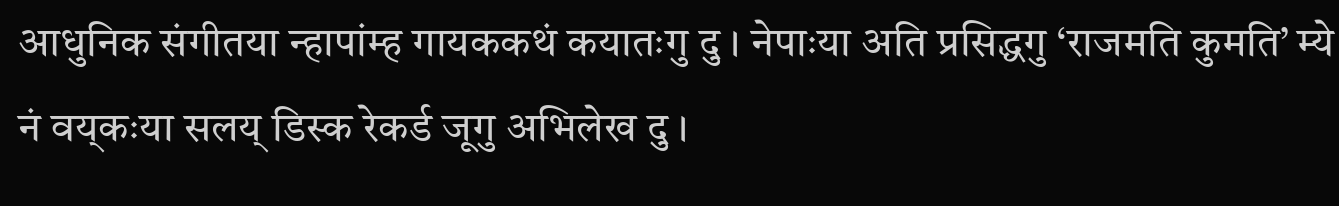आधुनिक संगीतया न्हापांम्ह गायककथं कयातःगु दु । नेपाःया अति प्रसिद्धगु ‘राजमति कुमति’ म्ये नं वय्‌कःया सलय्‌ डिस्क रेकर्ड जूगु अभिलेख दु ।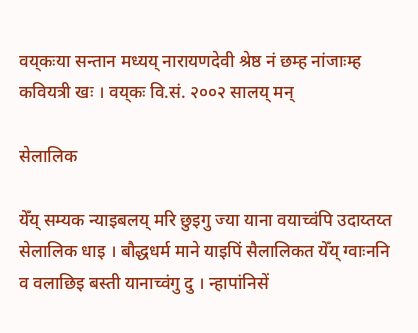वय्‌कःया सन्तान मध्यय्‌ नारायणदेवी श्रेष्ठ नं छम्ह नांजाःम्ह कवियत्री खः । वय्‌कः वि.सं. २००२ सालय्‌ मन्

सेलालिक

येँय् सम्यक न्याइबलय् मरि छुइगु ज्या याना वयाच्वंपि उदाय्तय्त सेलालिक धाइ । बौद्धधर्म माने याइपिं सैलालिकत येँय् ग्वाःननि व वलाछिइ बस्ती यानाच्वंगु दु । न्हापांनिसें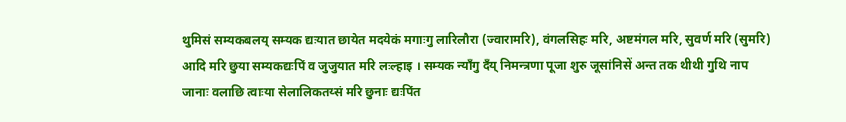थुमिसं सम्यकबलय् सम्यक द्यःयात छायेत मदयेकं मगाःगु लारिलौरा (ज्वारामरि), वंगलसिहः मरि, अष्टमंगल मरि, सुवर्ण मरि (सुमरि) आदि मरि छुया सम्यकद्यःपिं व जुजुयात मरि लःल्हाइ । सम्यक न्याँगु दँय् निमन्त्रणा पूजा शुरु जूसांनिसें अन्त तक थीथी गुथि नाप जानाः वलाछि त्वाःया सेलालिकतय्सं मरि छुनाः द्यःपिंत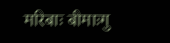मरिबाः बीमाःगु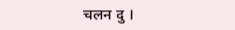चलन दु ।